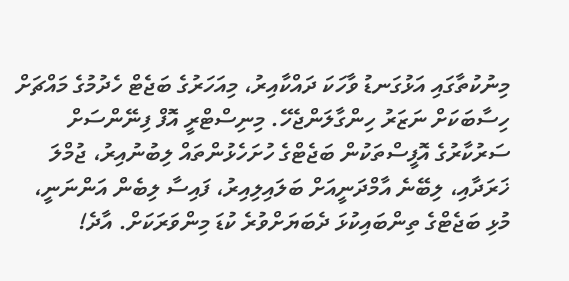މިނުކުތާގައި އަޅުގަނޑު ވާހަކަ ދައްކާއިރު، މިއަހަރުގެ ބަޖެޓް ހެދުމުގެ މައްޗަށް ހިސާބަކަށް ނަޒަރު ހިންގާލަންޖެހޭ. މިނިސްޓްރީ އޮފް ފިނޭންސަށް ސަރުކާރުގެ އޮފީސްތަކުން ބަޖެޓްގެ ހުށަހެޅުންތައް ލިބުނުއިރު، ޖުމްލަ ޚަރަދާއި، ލިބޭނެ އާމްދަނީއަށް ބަލައިލިއިރު، ފައިސާ ލިބެން އަންނަނީ، މުޅި ބަޖެޓްގެ ތިންބައިކުޅަ ދެބަޔަށްވުރެ ކުޑަ މިންވަރަކަށް. އާދެ!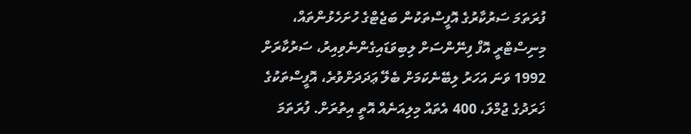ފުރަތަމަ ސަރުކާރުގެ އޮފީސްތަކުން ބަޖެޓްގެ ހުށަހެޅުންތައް، މިނިސްޓްރީ އޮފް ފިނޭންސަށް ލިބިވަޑައިގެންނެވިއިރު، ސަރުކާރަށް 1992 ވަނަ އަހަރު ލިބޭނެކަމަށް ބެލޭ ޢަދަދަށްވުރެ، އޮފީސްތަކުގެ ޚަރަދުގެ ޖުމްލަ، 400 އެތައް މިލިއަނެއް އޮތީ އިތުރަށް. ފުރަތަމަ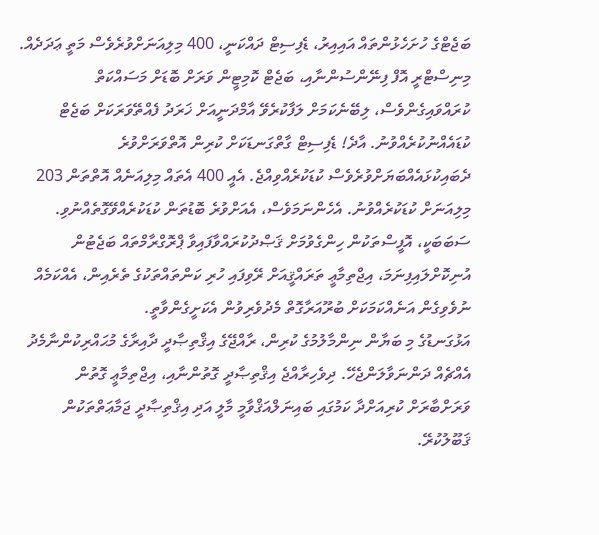ބަޖެޓްގެ ހުށަހެޅުންތައް އައިއިރު، ޑެފިސިޓް ދައްކަނީ، 400 މިލިއަނަށްވުރެވެސް މަތީ ޢަދަދެއް. މިނިސްޓްރީ އޮފް ފިނޭންސުންނާއި، ބަޖެޓް ކޮމިޓީން ވަރަށް ބޮޑަށް މަސައްކަތް ކުރައްވައިގެންވެސް، ލިބޭނެކަމަށް ލަފާކުރެވޭ އާމްދަނީއަށް ޚަރަދު ފެއްތޭވަރަކަށް ބަޖެޓް ކުޑައެއްނުކުރެއްވުނު. އާދެ! ޑެފިސިޓް ގާތްގަނޑަކަށް ކުރިން އޮތްވަރަށްވުރެ ދެބައިކުޅައެއްބަޔަށްވުރެވެސް ކުޑަކުރެއްވިއްޖެ. އެއީ 400 އެތައް މިލިއަނެއް އޮތްތަން 203 މިލިއަނަށް ކުޑަކުރެއްވުނު. އެހެންނަމަވެސް، އެއަށްވުރެ ބޮޑުތަން ކުޑަކުރެއްވޭގޮތެއްނުވި. ސަބަބަކީ، އޮފީސްތަކުން ހިންގެވުމަށް ޤަޞްދުކުރައްވާފައިވާ ޕްރޮގްރާމްތައް ބަޖެޓުން އުނިކޮށްލައިފިނަމަ، އިޖްތިމާޢީ ތަރައްޤީއަށް ރޭވިފައި ހުރި ކަންތައްތަކުގެ ތެރެއިން، އެއްކަމެއް ނުވެވިގެން އަނެއްކަމަކަށް ބުރޫއަރާގޮތް މެދުވެރިވުން އެކަށީގެންވާތީ.
އަޅުގަނޑުގެ މި ބަޔާން ނިންމާލުމުގެ ކުރިން، ރާއްޖޭގެ އިޤްތިޞާދީ ދާއިރާގެ މުޙައްރިކުންނާމެދު އެއްޗެއް ދަންނަވާލަންޖެހޭ. ދިވެހިރާއްޖެ އިޤްތިޞާދީ ގޮތުންނާއި، އިޖްތިމާޢީ ގޮތުން ވަރަށްބާރަށް ކުރިއަށްދާ ކަމުގައި ބައިނަލްއަޤްވާމީ މާލީ އަދި އިޤްތިޞާދީ ޖަމާޢަތްތަކުން ޤަބޫލުކުރޭ.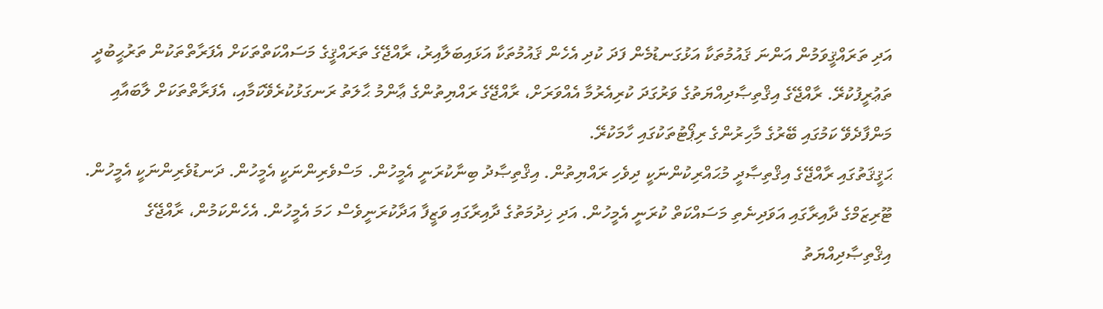އަދި ތަރައްޤީވަމުން އަންނަ ޤައުމުތަކާ އަޅުގަނޑުމެން ފަދަ ކުދި އެހެން ޤައުމުތަކާ އަޅައިބަލާއިރު، ރާއްޖޭގެ ތަރައްޤީގެ މަސައްކަތްތަކަށް އެފަރާތްތަކުން ތަރުޙީބުދީ ތަޢުރީފުކުރޭ. ރާއްޖޭގެ އިޤްތިޞާދިއްޔަތުގެ ވަރުގަދަ ކުރިއެރުމާ އެއްވަރަށް، ރާއްޖޭގެ ރައްޔިތުންގެ ޢާންމު ޙާލަތު ރަނގަޅުކުރެވޭކަމާއި، އެފަރާތްތަކަށް ލާބައާއި މަންފާދެވޭ ކަމުގައި ބޭރުގެ މާހިރުންގެ ރިޕޯޓުތަކުގައި ހާމަކުރޭ.
ޙަޤީޤަތުގައި ރާއްޖޭގެ އިޤްތިޞާދީ މުޙައްރިކުންނަކީ ދިވެހި ރައްޔިތުން. އިޤްތިޞާދު ބިނާކުރަނީ އެމީހުން. މަސްވެރިންނަކީ އެމީހުން. ދަނޑުވެރިންނަކީ އެމީހުން. ޓޫރިޒަމްގެ ދާއިރާގައި އަވަދިނެތި މަސައްކަތް ކުރަނީ އެމީހުން. އަދި ޚިދުމަތުގެ ދާއިރާގައި ވަޒީފާ އަދާކުރަނީވެސް ހަމަ އެމީހުން. އެހެންކަމުން، ރާއްޖޭގެ އިޤްތިޞާދިއްޔަތު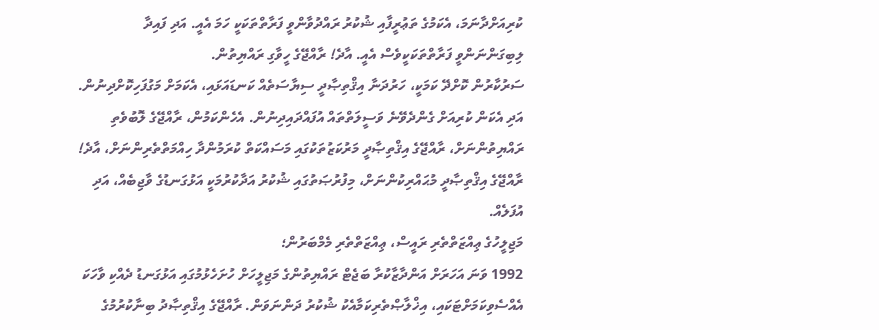ކުރިއަށްދާނަމަ، އެކަމުގެ ތަޢުރީފާއި ޝުކުރު ރައްދުވާންވީ ފަރާތްތަކަކީ ހަމަ އެއީ. އަދި ފައިދާ ލިބިގަންނަންވީ ފަރާތްތަކަކީވެސް އެއީ. އާދެ! ރާއްޖޭގެ ހީވާގި ރައްޔިތުން.
ސަރުކާރުން ކޮށްދޭ ކަމަކީ، ހަރުދަނާ އިޤްތިޞާދީ ސިޔާސަތެއް ކަނޑައަޅައި، އެކަމަށް މަގުފަހިކޮށްދިނުން. އަދި އެކަން ކުރިއަށް ގެންދެވޭނެ ވަސީލަތްތައް އުފައްދައިދިނުން. އެހެންކަމުން، ރާއްޖޭގެ ލޮބުވެތި ރައްޔިތުންނަށް، ރާއްޖޭގެ އިޤްތިޞާދީ މަރުކަޒުތަކުގައި މަސައްކަތް ކުރަމުންދާ ހިއްމަތްތެރިންނަށް، އާދެ! ރާއްޖޭގެ އިޤްތިޞާދީ މުޙައްރިކުންނަށް، މިފުރުޞަތުގައި ޝުކުރު އަދާކުރުމަކީ އަޅުގަނޑުގެ ވާޖިބެއް، އަދި އުފަލެއް.
މަޖިލީހުގެ ޢިއްޒަތްތެރި ރައީސް، ޢިއްޒަތްތެރި މެމްބަރުން؛
1992 ވަނަ އަހަރަށް އަންދާޒާކުރާ ބަޖެޓް ރައްޔިތުންގެ މަޖިލީހަށް ހުށަހެޅުމުގައި އަޅުގަނޑު ދެއްކި ވާހަކަ އެއްސެވިކަމަށްޓަކައި، އިޚްލާޞްތެރިކަމާއެކު ޝުކުރު ދަންނަވަން. ރާއްޖޭގެ އިޤްތިޞާދު ބިނާކުރުމުގެ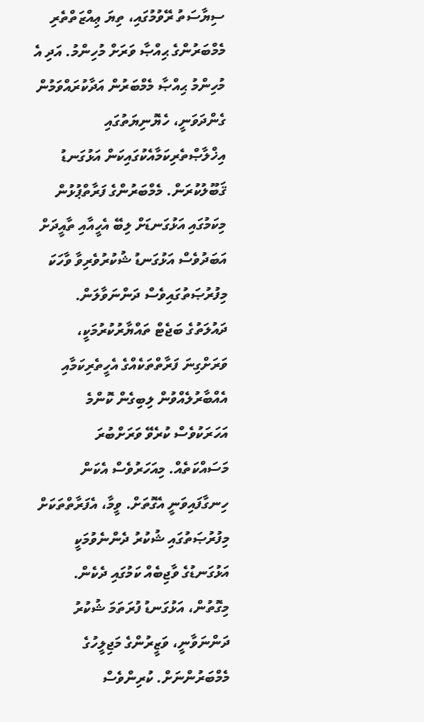ސިޔާސަތު ރޭވުމުގައި، ތިޔަ ޢިއްޒަތްތެރި މެމްބަރުންގެ ޙިއްޞާ ވަރަށް މުހިންމު. އަދި އެ މުހިންމު ޙިއްޞާ މެމްބަރުން އަދާކުރައްވަމުން ގެންދަވަނީ، ހެޔޮނިޔަތުގައި އިޚްލާޞްތެރިކަމާއެކުގައިކަން އަޅުގަނޑު ޤަބޫލުކުރަން. މެމްބަރުންގެ ފަރާތްޕުޅުން މިކަމުގައި އަޅުގަނޑަށް ލިބޭ އެހީއާއި ތާއީދަށް އަބަދުވެސް އަޅުގަނޑު ޝުކުރުވެރިވާ ވާހަކަ މިފުރުޞަތުގައިވެސް ދަންނަވާލަން.
ދައުލަތުގެ ބަޖެޓް ތައްޔާރުކުރުމަކީ، ވަރަށްގިނަ ފަރާތްތަކެއްގެ އެހީތެރިކަމާއި އެއްބާރުލެއްވުން ލިބިގެން ކޮންމެ އަހަރަކުވެސް ކުރެވޭ ވަރަށްބުރަ މަސައްކަތެއް. މިއަހަރުވެސް އެކަން ހިނގާފައިވަނީ އެގޮތަށް. ވީމާ، އެފަރާތްތަކަށް މިފުރުޞަތުގައި ޝުކުރު ދެންނެވުމަކީ އަޅުގަނޑުގެ ވާޖިބެއް ކަމުގައި ދެކެން. މިގޮތުން، އަޅުގަނޑު ފުރަތަމަ ޝުކުރު ދަންނަވާނީ، ވަޒީރުންގެ މަޖިލީހުގެ މެމްބަރުންނަށް. ކުރިންވެސް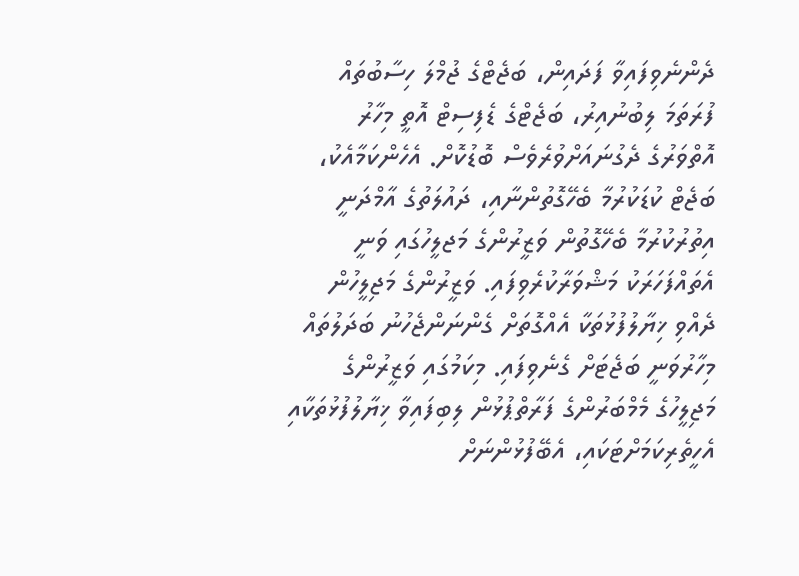ދެންނެވިފައިވާ ފަދައިން، ބަޖެޓްގެ ޖުމްލަ ހިސާބުތައް ފުރަތަމަ ލިބުނުއިރު، ބަޖެޓްގެ ޑެފިސިޓް އޮތީ މިހާރު އޮތްވަރުގެ ދެގުނައަށްވުރެވެސް ބޮޑުކޮށް. އެހެންކަމާއެކު، ބަޖެޓް ކުޑަކުރުމާ ބެހޭގޮތުންނާއި، ދައުލަތުގެ އާމްދަނީ އިތުރުކުރުމާ ބެހޭގޮތުން ވަޒީރުންގެ މަޖލީހުގައި ވަނީ އެތައްފަހަރަކު މަޝްވަރާކުރެވިފައި. ވަޒީރުންގެ މަޖިލީހުން ދެއްވި ޚިޔާލުފުޅުތަކާ އެއްގޮތަށް ގެންނަންޖެހުނު ބަދަލުތައް މިހާރުވަނީ ބަޖެޓަށް ގެނެވިފައި. މިކަމުގައި ވަޒީރުންގެ މަޖިލީހުގެ މެމްބަރުންގެ ފަރާތްޕުޅުން ލިބިފައިވާ ޚިޔާލުފުޅުތަކާއި އެހީތެރިކަމަށްޓަކައި، އެބޭފުޅުންނަށް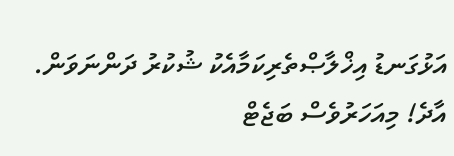އަޅުގަނޑު އިޚްލާޞްތެރިކަމާއެކު ޝުކުރު ދަންނަވަން.
އާދެ! މިއަހަރުވެސް ބަޖެޓް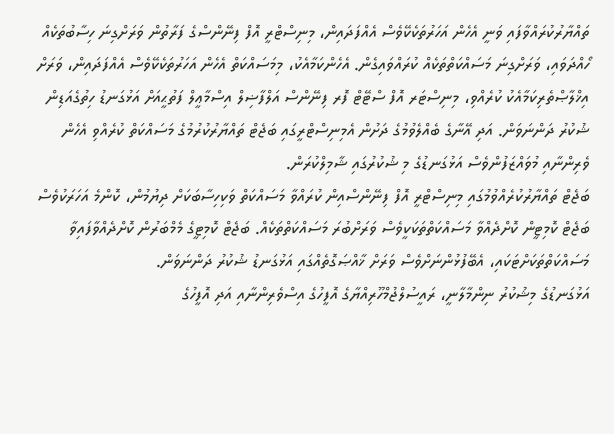ތައްޔާރުކުރައްވާފައި ވަނީ އެހެން އަހަރުތަކެކޭވެސް އެއްފަދައިން، މިނިސްޓްރީ އޮފް ފިނޭންސްގެ ފަރާތުން ވަރަށްގިނަ ހިސާބުތަކެއް ހޯއްދަވައި، ވަރަށްގިނަ މަސައްކަތްތަކެއް ކުރައްވައިގެން. އެހެންކަމާއެކު، މިމަސައްކަތް އެހެން އަހަރުތަކެކޭވެސް އެއްފަދައިން، ވަރަށް އިޚްލާޞްތެރިކަމާއެކު ކުރެއްވި، މިނިސްޓަރ އޮފް ސްޓޭޓް ފޮރ ފިނޭންސް އަލްފާޟިލް އިސްމާޢީލް ފަތުޙީއަށް އަޅުގަނޑު ހިތުގެއަޑިން ޝުކުރު ދަންނަވަން. އަދި އޭނާގެ ބެއްލެވުމުގެ ދަށުން އެމިނިސްޓްރީގައި ބަޖެޓް ތައްޔާރުކުރުމުގެ މަސައްކަތް ކުރެއްވި އެހެން ވެރިންނާއި މުވައްޒަފުންވެސް އަޅުގަނޑުގެ މި ޝުކުރުގައި ޝާމިލްކުރަން.
ބަޖެޓް ތައްޔާރުކުރެއްވުމުގައި މިނިސްޓްރީ އޮފް ފިނޭންސްއިން ކުރައްވާ މަސައްކަތް ވަކިހިސާބަކަށް ދިޔުމުން، ކޮންމެ އަހަރަކުވެސް ބަޖެޓް ކޮމިޓީން ކޮށްދެއްވާ މަސައްކަތްތަކަކީވެސް ވަރަށްބުރަ މަސައްކަތްތަކެއް. ބަޖެޓް ކޮމިޓީގެ މެމްބަރުން ކޮށްދެއްވާފައިވާ މަސައްކަތްތަކަށްޓަކައި، އެބޭފުޅުންނަށްވެސް ވަރަށް ޚާއްޞަގޮތެއްގައި އަޅުގަނޑު ޝުކުރު ދަންނަވަން.
އަޅުގަނޑުގެ މިޝުކުރު ނިންމާލާނީ، ރައީސުލްޖުމްހޫރިއްޔާގެ އޮފީހުގެ އިސްވެރިންނާއި އަދި އޮފީހުގެ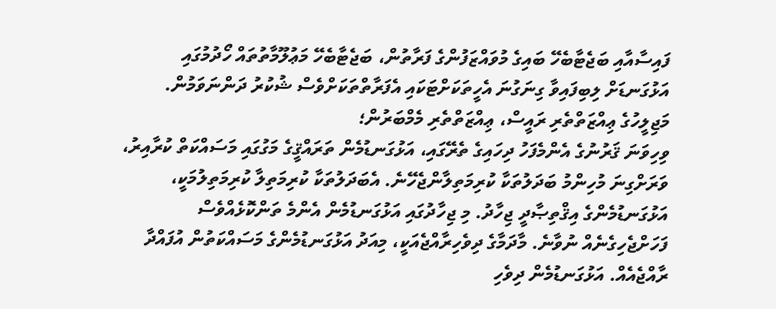ފައިސާއާއި ބަޖެޓާބެހޭ ބައިގެ މުވައްޒަފުންގެ ފަރާތުން، ބަޖެޓާބެހޭ މަޢުލޫމާތުތައް ހޯދުމުގައި އަޅުގަނޑަށް ލިބިފައިވާ ގިނަގުނަ އެހީތަކަށްޓަކައި އެފަރާތްތަކަށްވެސް ޝުކުރު ދަންނަވަމުން.
މަޖިލީހުގެ ޢިއްޒަތްތެރި ރައީސް، ޢިއްޒަތްތެރި މެމްބަރުން؛
ވިހިވަނަ ޤަރުނުގެ އެންމެފަހު ދިހައިގެ ތެރޭގައި، އަޅުގަނޑުމެން ތަރައްޤީގެ މަގުގައި މަސައްކަތް ކުރާއިރު، ވަރަށްގިނަ މުހިންމު ބަދަލުތަކާ ކުރިމަތިލާންޖެހޭނެ. އެބަދަލުތަކާ ކުރިމަތިލާ ކުރިމަތިލުމަކީ، އަޅުގަނޑުމެންގެ އިޤްތިޞާދީ ޖިހާދު. މި ޖިހާދުގައި އަޅުގަނޑުމެން އެންމެ ތަންކޮޅެއްވެސް ފަހަށްޖެހިގެނެއް ނުވާނެ. މާދަމާގެ ދިވެހިރާއްޖެއަކީ، މިއަދު އަޅުގަނޑުމެންގެ މަސައްކަތުން އުފައްދާ ރާއްޖެއެއް. އަޅުގަނޑުމެން ދިވެހި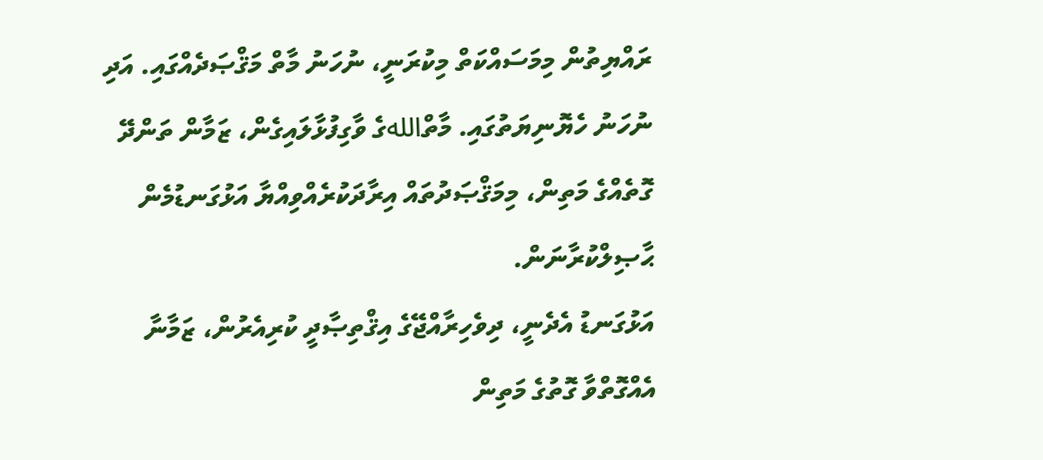ރައްޔިތުން މިމަސައްކަތް މިކުރަނީ، ނުހަނު މާތް މަޤްޞަދެއްގައި. އަދި ނުހަނު ހެޔޮނިޔަތުގައި. މާތްاللهގެ ވާގިފުޅާލައިގެން، ޒަމާން ތަންދޭ ގޮތެއްގެ މަތިން، މިމަޤްޞަދުތައް އިރާދަކުރެއްވިއްޔާ އަޅުގަނޑުމެން ޙާޞިލްކުރާނަން.
އަޅުގަނޑު އެދެނީ، ދިވެހިރާއްޖޭގެ އިޤްތިޞާދީ ކުރިއެރުން، ޒަމާނާ އެއްގޮތްވާ ގޮތުގެ މަތިން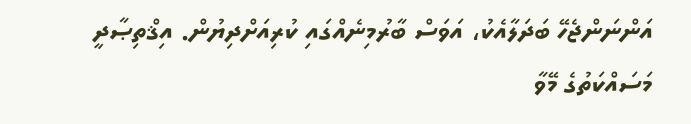އަންނަންޖެހޭ ބަދަލާއެކު، އަވަސް ބާރުމިނެއްގައި ކުރިއަށްދިޔުން. އިޤްތިޞާދީ މަސައްކަތުގެ މޭވާ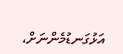އަޅުގަނޑުމެންނަށް،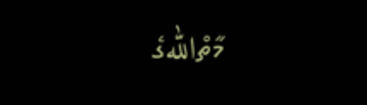މާތްاللهގެ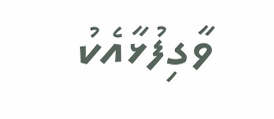ވާގިފުޅާއެކު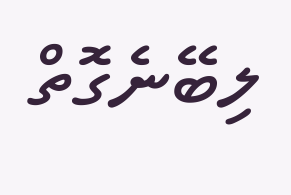ލިބޭނެގޮތް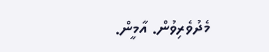މެދުވެރިވުން. އާމީން.